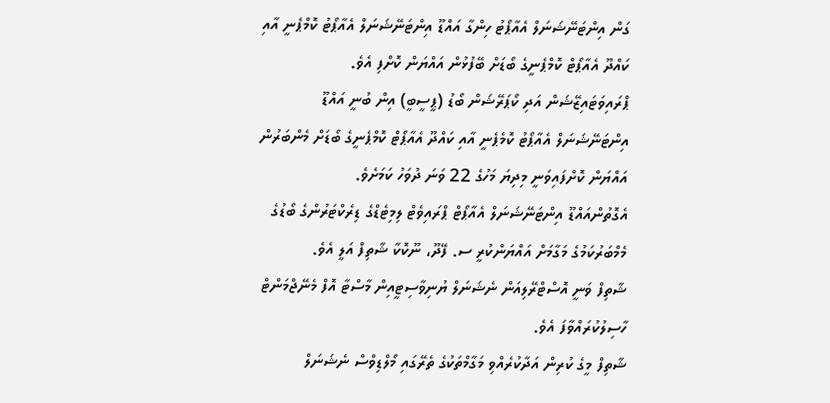ގަން އިންޓަނޭޝަނަލް އެއާޕޯޓު ހިންގާ އައްޑޫ އިންޓަނޭޝަނަލް އެއާޕޯޓު ކޮމްޕެނީ އާއި ކައްދޫ އެއާޕޯޓް ކޮމްޕެނީގެ ބޯޑަށް ބޭފުޅުން އައްޔަން ކޮށްފި އެވެ.
ޕްރައިވަޓައިޒޭޝަން އަދި ކޯޕަރޭޝަން ބޯޑު (ޕީސީބީ) އިން ބުނީ އައްޑޫ އިންޓަނޭޝަނަލް އެއާޕޯޓު ކޮމެޕެނީ އާއި ކައްދޫ އެއާޕޯޓް ކޮމްޕެނީގެ ބޯޑަށް މެންބަރުން އައްޔަން ކޮށްފައިވަނީ މިދިޔަ މަހުގެ 22 ވަނަ ދުވަހު ކަމަށެވެ.
އެގޮތުންއައްޑޫ އިންޓަނޭޝަނަލް އެއާޕޯޓް ޕްރައިވެޓް ލިމިޓެޑްގެ ޑިރެކްޓަރުންގެ ބޯޑުގެ މެމްބަރުކަމުގެ މަގާމަށް އައްޔަންކުރީ ސ. ފޭދޫ، ނޫކޮކާ ޝާތިފް އަލީ އެވެ.
ޝާތިފް ވަނީ އޮސްޓްރޭލިއަން ނެޝަނަލް ޔުނިވާސިޓީއިން މާސްޓާ އޮފް މެނޭޖްމަންޓް ހާސިލުކުރައްވާފަ އެވެ.
ޝާތިފް މީގެ ކުރިން އަދާކުރެއްވި މަގާމްތަކުގެ ތެރޭގައި މޯލްޑިވްސް ނެޝަނަލް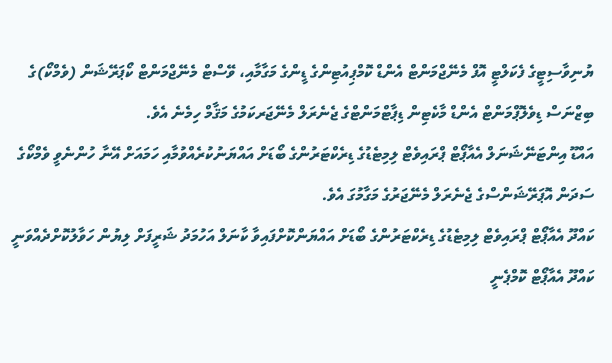ޔުނިވާސިޓީގެ ފެކަލްޓީ އޮފް މެނޭޖްމަންޓް އެންޑް ކޮމްޕިއުޓިންގެ ޑީންގެ މަގާމާއި، ވޭސްޓް މެނޭޖްމަންޓް ކޯޕަރޭޝަން (ވެމްކޯ)ގެ ބިޒްނަސް ޑިވެލޮޕްމަންޓް އެންޑް މާކެޓިން ޑިޕާޓްމަންޓްގެ ޖެނެރަލް މެނޭޖަރކަމުގެ މަޤާމް ހިމެނެ އެވެ.
އައްޑޫ އިންޓަނޭޝަނަލް އެއާޕޯޓް ޕްރައިވެޓް ލިމިޓެޑުގެ ޑިރެކްޓަރުންގެ ބޯޑަށް އައްޔަނުކުރެއްވުމާއި ހަމައަށް އޭނާ ހުންނެވީ ވެމްކޯގެ ސަދަން އޮޕަރޭޝަންސްގެ ޖެނެރަލް މެނޭޖަރުގެ މަގާމުގަ އެވެ.
ކައްދޫ އެއާޕޯޓް ޕްރައިވެޓް ލިމިޓެޑުގެ ޑިރެކްޓަރުންގެ ބޯޑަށް އައްޔަންކޮށްފައިވާ ކާނަލް އަހުމަދު ޝަރީފަށް ލިޔުން ހަވާލުކޮށްދެއްވަނީ
ކައްދޫ އެއާޕޯޓް ކޮމްޕެނީ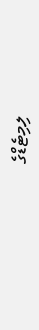ލިމިޓެޑްގެ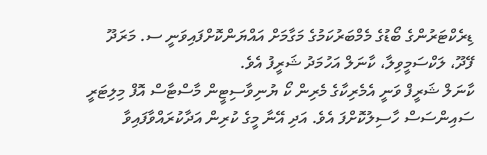ޑިރެކްޓަރުންގެ ބޯޑުގެ މެމްބަރުކަމުގެ މަގާމަށް އައްޔަންކޮށްފައިވަނީ ސ. މަރަދޫ ފޭދޫ، ލަކްސަމީވިލާ، ކާނަލް އަހުމަދު ޝަރީފު އެވެ.
ކާނަލް ޝަރީފް ވަނީ އެމެރިކާގެ މެރިން ކޯ ޔުނިވާސިޓީން މާސްޓާސް އޮފް މިލިޓަރީ ސައިންސަސް ހާސިލުކޮށްފަ އެވެ. އަދި އޭނާ މީގެ ކުރިން އަދާކުރައްވާފައިވާ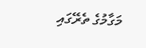މަގާމުގެ ތެރޭގައި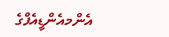އެންމއެންޑީއެފްގެ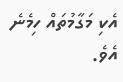އެކި މަގާމުތައް ހިމެނެ އެވެ.